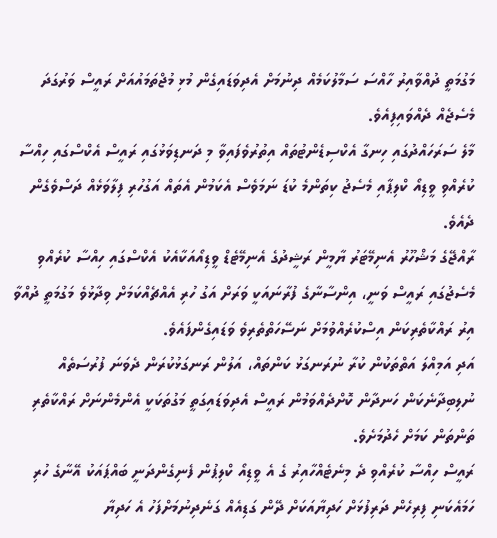މަގުމަތީ ދުއްވާއިރު ހާއްސަ ސަމާލުކަމެއް ދިނުމަށް އެދިވަޑައިގެން މުޅި މުޖްތަމައުއަށް ރައީސް ވަރުގަދަ މެސެޖެއް ދެއްވައިފިއެވެ.
މާލެ ސަރަހައްދުގައި ހިނގާ އެކްސިޑެންޓުތައް އިތުރުވެފައިވާ މި ދަނޑިވަޅުގައި ރައީސް އެކްސްގައި ހިއްސާ ކުރެއްވި ވީޑިއޯ ކްލިޕާއި މެސެޖު ކިތަންމެ ކުޑަ ނަމަވެސް އެކަމުން އެތައް އަގުހުރި ފިލާވަޅެއް ދަސްވެގެން ދެއެވެ.
ރާއްޖޭގެ މަޝްހޫރު އެނިމޭޓަރު ޔާމީން ރަޝީދުގެ އެނިމޭޓެޑް ވީޑިއޯއަކާއެކު އެކްސްގައި ހިއްސާ ކުރެއްވި މެސެޖުގައި ރައީސް ވަނީ، އިންސާނާގެ ފުރާނައަކީ ވަރަށް އަގު ހުރި އެއްޗެއްކަމަށް ވިދާޅުވެ މަގުމަތީ ދުއްވާ އިރު ރައްކާތެރިކަން އިސްކުރެއްވުމަށް ނަސޭހަތްތެރިވެ ވަޑައިގެންފައެވެ.
އަދި އަމިއްލަ އަތްތަކުން ކުރާ ނުރަނގަޅު ކަންތައް، އަލުން ރަނގަޅުކުރަން ދެވަނަ ފުރުސަތެއް ނުލިބިދާނެކަން ހަނދާން ކޮށްދެއްވަމުން ރައީސް އެދިވަޑައިގަތީ މަގުތަކަކީ އެންމެންނަށް ރައްކާތެރި ތަންތަން ކަމަށް ހެދުމަށެވެ.
ރައީސް ހިއްސާ ކުރެއްވި ދެ މިނެޓެއްހާއިރު ގެ އެ ވީޑިއޯ ކްލިޕުން ފެނިގެންދަނީ ބައްޕައަކު އޭނާގެ ހުރި ހަމައެކަނި ފިރިހެން ދަރިފުޅަށް ހަދިޔާއަކަށް ދޭން ގަޑިއެއް ގަނެދިނުމަށްފަހު އެ ހަދިޔާ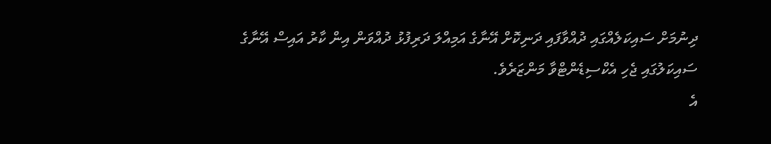ދިނުމަށް ސައިކަލެއްގައި ދުއްވާފައި ދަނިކޮށް އޭނާގެ އަމިއްލަ ދަރިފުޅު ދުއްވަން އިން ކާރު އައިސް އޭނާގެ ސައިކަލުގައި ޖެހި އެކްސިޑެންޓްވާ މަންޒަރެވެ.
އެ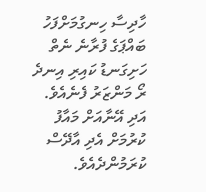ހާދިސާ ހިނގުމަށްފަހު ބައްޕަގެ ފުރާނެ ނެތް ހަށިގަނޑު ކައިރި އިނދެ ރޯ މަންޒަރު ފެނެއެވެ. އަދި އޭނާއަށް މައާފު ކުރުމަށް އެދި އާދޭސް ކުރަމުންދެއެވެ.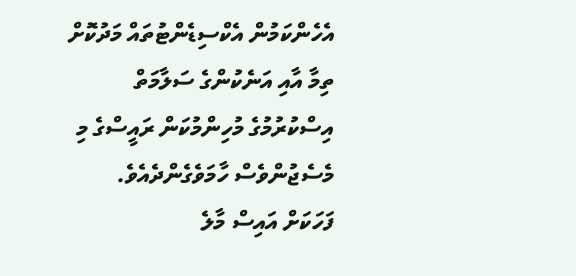އެހެންކަމުން އެކްސިޑެންޓުތައް މަދުކޮށް ތިމާ އާއި އަނެކުންގެ ސަލާމަތް އިސްކުރުމުގެ މުހިންމުކަން ރައީސްގެ މި މެސެޖުންވެސް ހާމަވެގެންދެއެވެ.
ފަހަކަށް އައިސް މާލެ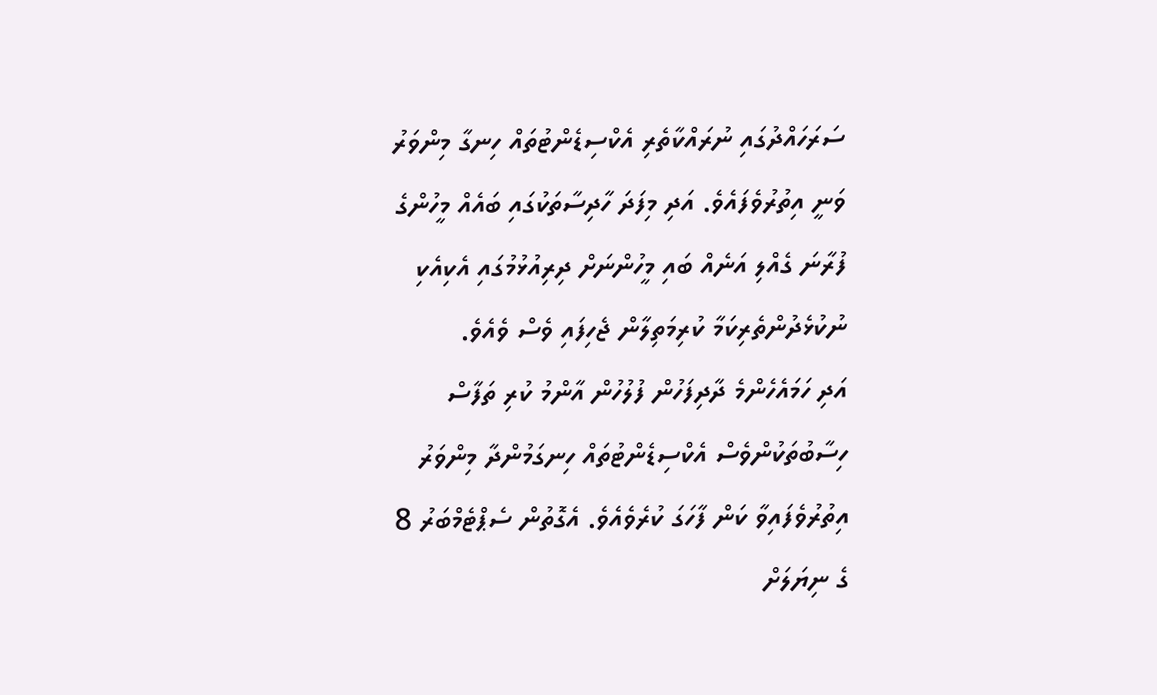ސަރަހައްދުގައި ނުރައްކާތެރި އެކްސިޑެންޓުތައް ހިނގާ މިންވަރު ވަނީ އިތުރުވެފައެވެ. އަދި މިފަދަ ހާދިސާތަކުގައި ބައެއް މީހުންގެ ފުރާނަ ގެއްލި އަނެއް ބައި މީހުންނަށް ދިރިއުޅުމުގައި އެކިއެކި ނުކުޅެދުންތެރިކަމާ ކުރިމަތިލާން ޖެހިފައި ވެސް ވެއެވެ.
އަދި ހަމައެހެންމެ ދާދިފަހުން ފުލުހުން އާންމު ކުރި ތަފާސް ހިސާބުތަކުންވެސް އެކްސިޑެންޓުތައް ހިނގަމުންދާ މިންވަރު އިތުރުވެފައިވާ ކަން ފާހަގަ ކުރެވެއެވެ. އެގޮތުން ސެޕްޓެމްބަރު 8 ގެ ނިޔަލަށް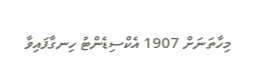މިހާތަނަށް 1907 އެކްސިޑެންޓު ހިނގާފައިވާ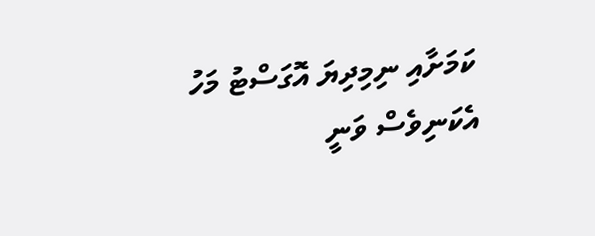ކަމަށާއި ނިމިދިޔަ އޮގަސްޓު މަހު އެކަނިވެސް ވަނީ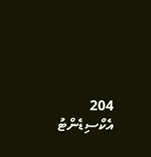204 އެކްސިޑެންޓު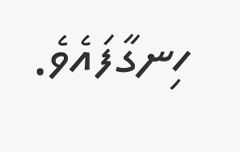ހިނގާފައެވެ.